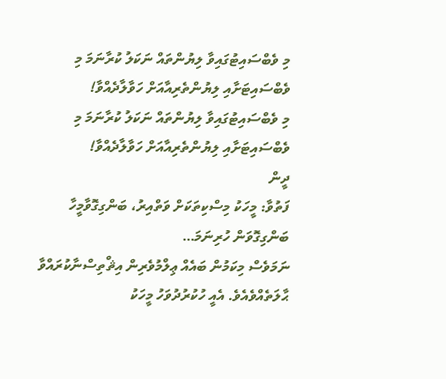މި ވެބްސައިޓުގައިވާ ލިޔުންތައް ނަކަލު ކުރާނަމަ މި ވެބްސައިޓަށާއި ލިޔުންތެރިއާއަށް ހަވާލާދެއްވާ!
މި ވެބްސައިޓުގައިވާ ލިޔުންތައް ނަކަލު ކުރާނަމަ މި ވެބްސައިޓަށާއި ލިޔުންތެރިއާއަށް ހަވާލާދެއްވާ!
ދީން
ފަތުވާ: މީހަކު މިސްކިތަކަށް ވަތްއިރު، ބަންގިގޮވާމީހާ ބަންގިގޮވަން ހުރިނަމަ…
ނަމަވެސް މިކަމުން ބައެއް ޢިލްމުވެރިން އިޘްތިސްނާކުރައްވާ ޙާލަތެއްވެއެވެ. އެއީ ހުކުރުދުވަހު މީހަކު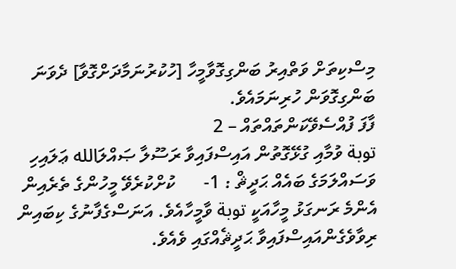މިސްކިތަށް ވަތްއިރު ބަންގިގޮވާމީހާ [ހުކުރުނަމާދަށްގޮވާ] ދެވަނަ ބަންގިގޮވަން ހުރިނަމައެވެ.
ފާފަ ފުއްސެވޭކަންތައްތައް – 2
توبة ވުމާއި ގުޅޭގޮތުން އައިސްފައިވާ ރަސޫލާ ޞައްލަالله ޢަލައިހި ވަސައްލަމަގެ ބައެއް ޙަދީޘް : 1-      ކުށްކުރެވޭ މީހުންގެ ތެރެއިން އެންމެ ރަނގަޅު މީހާއަކީ توبة ވާމީހާއެވެ. އަނަސްގެފާނުގެ ކިބައިން ރިވާވެގެންއައިސްފައިވާ ޙަދީޘެއްގައި ވެއެވެ.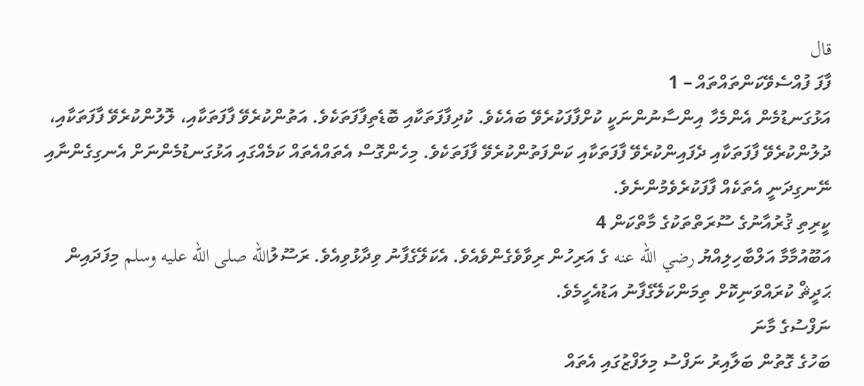قال
ފާފަ ފުއްސެވޭކަންތައްތައް – 1
އަޅުގަނޑުމެން އެންމެހާ އިންސާނުންނަކީ ކުށްފާފަކުރެވޭ ބައެކެވެ. ކުދިފާފަތަކާއި ބޮޑެތިފާފަތަކެވެ. އަތުންކުރެވޭ ފާފަތަކާއި، ލޮލުންކުރެވޭ ފާފަތަކާއި، ދުލުންކުރެވޭ ފާފަތަކާއި ދެފައިންކުރެވޭ ފާފަތަކާއި ކަންފަތުންކުރެވޭ ފާފަތަކެވެ. މިހެންގޮސް އެތައްއެތައް ކަމެއްގައި އަޅުގަނޑުމެންނަށް އެނގިގެންނާއި ނޭނގިދަނީ އެތަކެއް ފާފަކުރެވެމުންނެވެ.
ކީރިތި ޤުރުއާނުގެ ސޫރަތްތަކުގެ މާތްކަން 4
އަބޫއުމާމާ އަލްބާހިލިއްޔު رضي الله عنه ގެ އަރިހުން ރިވާވެގެންވެއެވެ. އެކަލޭގެފާނު ވިދާޅުވިއެވެ. ރަސޫލުالله صلى الله عليه وسلم މިފަދައިން ޙަދީޘް ކުރައްވަނިކޮށް ތިމަންކަލޭގެފާނު އަޑުއެހީމެވެ.
ނަފްސުގެ މާނަ
ބަހުގެ ގޮތުން ބަލާއިރު ނަފްސު މިލަފްޒުގައި އެތައް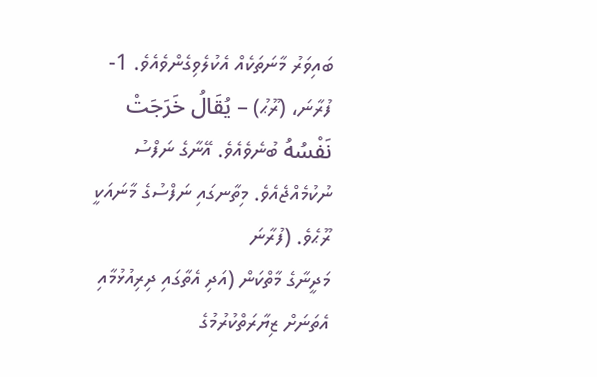ބައިވަރު މާނަތަކެއް އެކުލެވިގެންވެއެވެ. 1- ފުރާނަ، (ރޫޙު) – يُقَالُ خَرَجَتْ نَفْسُهُ ބުނެވެއެވެ. އޭނާގެ ނަފްސު ނުކުމެއްޖެއެވެ. މިތާނގައި ނަފްސުގެ މާނައަކީ ރޫޙެވެ. (ފުރާނަ
މަދީނާގެ މާތްކަން (އަދި އެތާގައި ދިރިއުޅުމާއި އެތަނަށް ޒިޔާރަތްކުރުމުގެ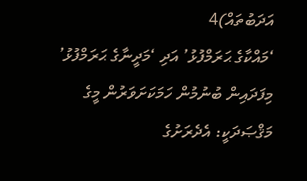އަދަބުތައް)4
‘މައްކާގެ ޙަރަމްފުޅު’ އަދި ‘މަދީނާގެ ޙަރަމްފުޅު’ މިފަދައިން ބުނުމުން ހަމަކަށަވަރުން މީގެ މަޤްޞަދަކީ: އެދެރަށުގެ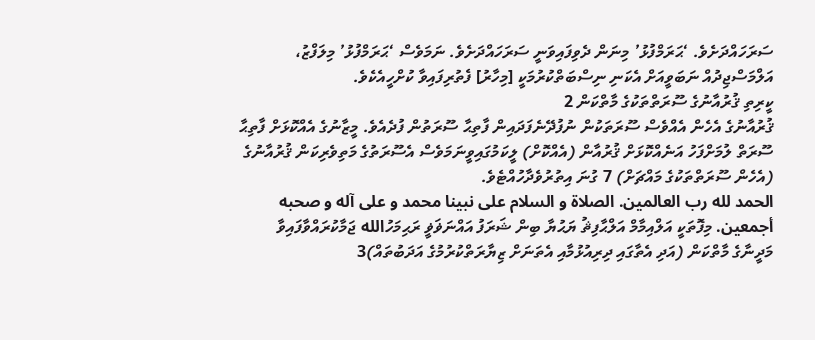ސަރަހައްދަށެވެ. ‘ޙަރަމްފުޅު’ މިނަން ދެވިފައިވަނީ ސަރަހައްދަށެވެ. ނަމަވެސް ‘ޙަރަމްފުޅު’ މިލަފްޒު، އަލްމަސްޖިދުއް ނަބަވީއަށް އެކަނި ނިސްބަތްކުރުމަކީ [މިހާރު] ފެތުރިފައިވާ ކުށްހީއެކެވެ.
ކީރިތި ޤުރުއާނުގެ ސޫރަތްތަކުގެ މާތްކަން 2
ޤުރުއާނުގެ އެހެން އެއްވެސް ސޫރަތަކުން ނުފުދޭނެފަދައިން ފާތިޙާ ސޫރަތުން ފުދެއެވެ. މީޒާނުގެ އެއްކޮޅަށް ފާތިޙާ ސޫރަތް ލުމަށްފަހު އަނެއްކޮޅަށް ޤުރުއާން (އެއްކޮށް) ލީކަމުގައިވީނަމަވެސް އެސޫރަތުގެ މަތިވެރިކަން ޤުރުއާނުގެ (އެހެން ސޫރަތްތަކުގެ މައްޗަށް) 7 ގުނަ އިތުރުވެދާހުއްޓެވެ.
الحمد لله رب العالمين. الصلاة و السلام على نبينا محمد و على آله و صحبه أجمعين. މިފޮތަކީ އަލްއިމާމް އަލްޙާފިޘު ޔަޙުޔާ ބިން ޝަރަފު އައްނަޥަޥީ ރަޙިމަހުالله ޖަމާކުރައްވާފައިވާ
މަދީނާގެ މާތްކަން (އަދި އެތާގައި ދިރިއުޅުމާއި އެތަނަށް ޒިޔާރަތްކުރުމުގެ އަދަބުތައް)3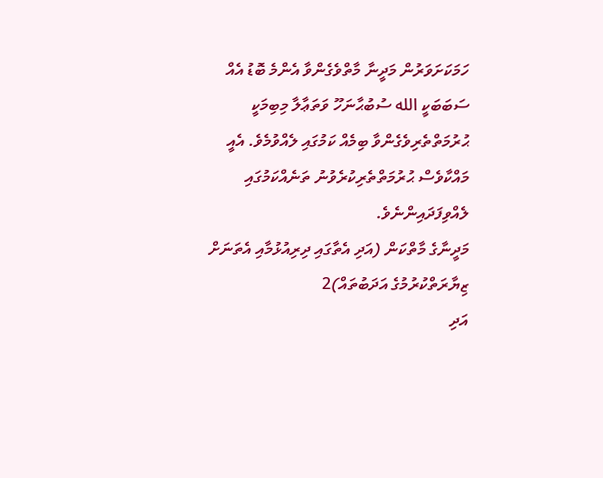ހަމަކަށަވަރުން މަދީނާ މާތްވެގެންވާ އެންމެ ބޮޑު އެއް ސަބަބަކީ الله ސުބުޙާނަހޫ ވަތަޢާލާ މިބިމަކީ ޙުރުމަތްތެރިވެގެންވާ ބިމެއް ކަމުގައި ލެއްވުމެވެ. އެއީ މައްކާވެސް ޙުރުމަތްތެރިކުރެވުނު ތަނެއްކަމުގައި ލެއްވިފަދައިންނެވެ.
މަދީނާގެ މާތްކަން (އަދި އެތާގައި ދިރިއުޅުމާއި އެތަނަށް ޒިޔާރަތްކުރުމުގެ އަދަބުތައް)2
އަދި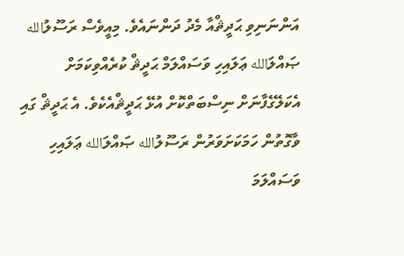އަންނަނިވި ޙަދީޘްއާ މެދު ދަންނައެވެ. މިއީވެސް ރަސޫލުالله ޞައްލަالله ޢަލައިހި ވަސައްލަމް ޙަދީޘް ކުރެއްވިކަމަށް އެކަލޭގެފާނަށް ނިސްބަތްކޮށް އުޅޭ ޙަދީޘްއެކެވެ. އެ ޙަދީޘް ގައި ވާގޮތުން ހަމަކަށަވަރުން ރަސޫލުالله ޞައްލަالله ޢަލައިހި ވަސައްލަމަ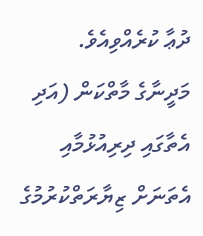ދުޢާ ކުރެއްވިއެވެ.
މަދީނާގެ މާތްކަން (އަދި އެތާގައި ދިރިއުޅުމާއި އެތަނަށް ޒިޔާރަތްކުރުމުގެ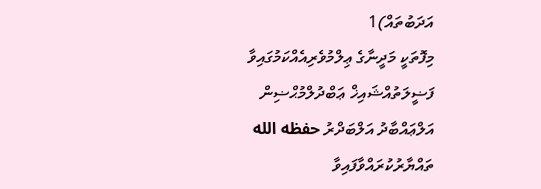އަދަބުތައް)1
މިފޮތަކީ މަދީނާގެ ޢިލްމުވެރިއެއްކަމުގައިވާ ފަޟީލަތުއްޝައިޚް ޢަބްދުލްމުޙްޟިން އަލްޢައްބާދު އަލްބަދްރު حفظه الله ތައްޔާރުކުރައްވާފައިވާ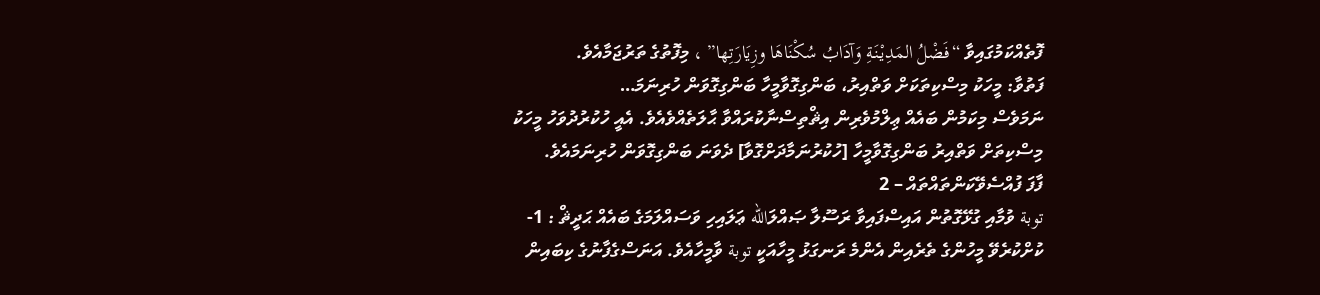ފޮތެއްކަމުގައިވާ “فَضْلُ المَدِيْنَةِ وَآدَابُ سُكْنَاهَا وزِيَارَتِها” ، މިފޮތުގެ ތަރުޖަމާއެވެ.
ފަތުވާ: މީހަކު މިސްކިތަކަށް ވަތްއިރު، ބަންގިގޮވާމީހާ ބަންގިގޮވަން ހުރިނަމަ…
ނަމަވެސް މިކަމުން ބައެއް ޢިލްމުވެރިން އިޘްތިސްނާކުރައްވާ ޙާލަތެއްވެއެވެ. އެއީ ހުކުރުދުވަހު މީހަކު މިސްކިތަށް ވަތްއިރު ބަންގިގޮވާމީހާ [ހުކުރުނަމާދަށްގޮވާ] ދެވަނަ ބަންގިގޮވަން ހުރިނަމައެވެ.
ފާފަ ފުއްސެވޭކަންތައްތައް – 2
توبة ވުމާއި ގުޅޭގޮތުން އައިސްފައިވާ ރަސޫލާ ޞައްލަالله ޢަލައިހި ވަސައްލަމަގެ ބައެއް ޙަދީޘް : 1-      ކުށްކުރެވޭ މީހުންގެ ތެރެއިން އެންމެ ރަނގަޅު މީހާއަކީ توبة ވާމީހާއެވެ. އަނަސްގެފާނުގެ ކިބައިން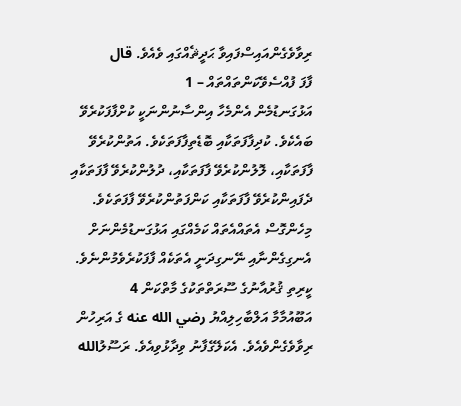ރިވާވެގެންއައިސްފައިވާ ޙަދީޘެއްގައި ވެއެވެ. قال
ފާފަ ފުއްސެވޭކަންތައްތައް – 1
އަޅުގަނޑުމެން އެންމެހާ އިންސާނުންނަކީ ކުށްފާފަކުރެވޭ ބައެކެވެ. ކުދިފާފަތަކާއި ބޮޑެތިފާފަތަކެވެ. އަތުންކުރެވޭ ފާފަތަކާއި، ލޮލުންކުރެވޭ ފާފަތަކާއި، ދުލުންކުރެވޭ ފާފަތަކާއި ދެފައިންކުރެވޭ ފާފަތަކާއި ކަންފަތުންކުރެވޭ ފާފަތަކެވެ. މިހެންގޮސް އެތައްއެތައް ކަމެއްގައި އަޅުގަނޑުމެންނަށް އެނގިގެންނާއި ނޭނގިދަނީ އެތަކެއް ފާފަކުރެވެމުންނެވެ.
ކީރިތި ޤުރުއާނުގެ ސޫރަތްތަކުގެ މާތްކަން 4
އަބޫއުމާމާ އަލްބާހިލިއްޔު رضي الله عنه ގެ އަރިހުން ރިވާވެގެންވެއެވެ. އެކަލޭގެފާނު ވިދާޅުވިއެވެ. ރަސޫލުالله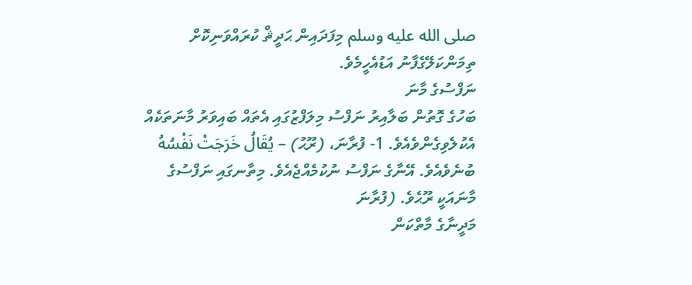صلى الله عليه وسلم މިފަދައިން ޙަދީޘް ކުރައްވަނިކޮށް ތިމަންކަލޭގެފާނު އަޑުއެހީމެވެ.
ނަފްސުގެ މާނަ
ބަހުގެ ގޮތުން ބަލާއިރު ނަފްސު މިލަފްޒުގައި އެތައް ބައިވަރު މާނަތަކެއް އެކުލެވިގެންވެއެވެ. 1- ފުރާނަ، (ރޫޙު) – يُقَالُ خَرَجَتْ نَفْسُهُ ބުނެވެއެވެ. އޭނާގެ ނަފްސު ނުކުމެއްޖެއެވެ. މިތާނގައި ނަފްސުގެ މާނައަކީ ރޫޙެވެ. (ފުރާނަ
މަދީނާގެ މާތްކަން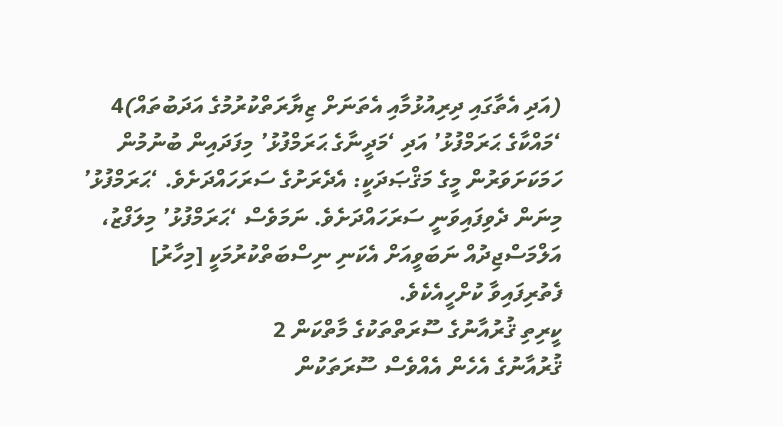(އަދި އެތާގައި ދިރިއުޅުމާއި އެތަނަށް ޒިޔާރަތްކުރުމުގެ އަދަބުތައް)4
‘މައްކާގެ ޙަރަމްފުޅު’ އަދި ‘މަދީނާގެ ޙަރަމްފުޅު’ މިފަދައިން ބުނުމުން ހަމަކަށަވަރުން މީގެ މަޤްޞަދަކީ: އެދެރަށުގެ ސަރަހައްދަށެވެ. ‘ޙަރަމްފުޅު’ މިނަން ދެވިފައިވަނީ ސަރަހައްދަށެވެ. ނަމަވެސް ‘ޙަރަމްފުޅު’ މިލަފްޒު، އަލްމަސްޖިދުއް ނަބަވީއަށް އެކަނި ނިސްބަތްކުރުމަކީ [މިހާރު] ފެތުރިފައިވާ ކުށްހީއެކެވެ.
ކީރިތި ޤުރުއާނުގެ ސޫރަތްތަކުގެ މާތްކަން 2
ޤުރުއާނުގެ އެހެން އެއްވެސް ސޫރަތަކުން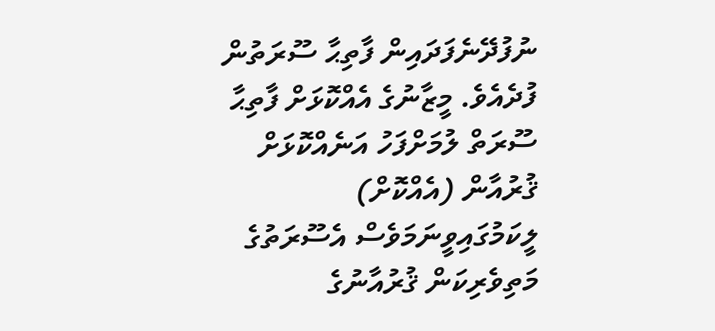ނުފުދޭނެފަދައިން ފާތިޙާ ސޫރަތުން ފުދެއެވެ. މީޒާނުގެ އެއްކޮޅަށް ފާތިޙާ ސޫރަތް ލުމަށްފަހު އަނެއްކޮޅަށް ޤުރުއާން (އެއްކޮށް) ލީކަމުގައިވީނަމަވެސް އެސޫރަތުގެ މަތިވެރިކަން ޤުރުއާނުގެ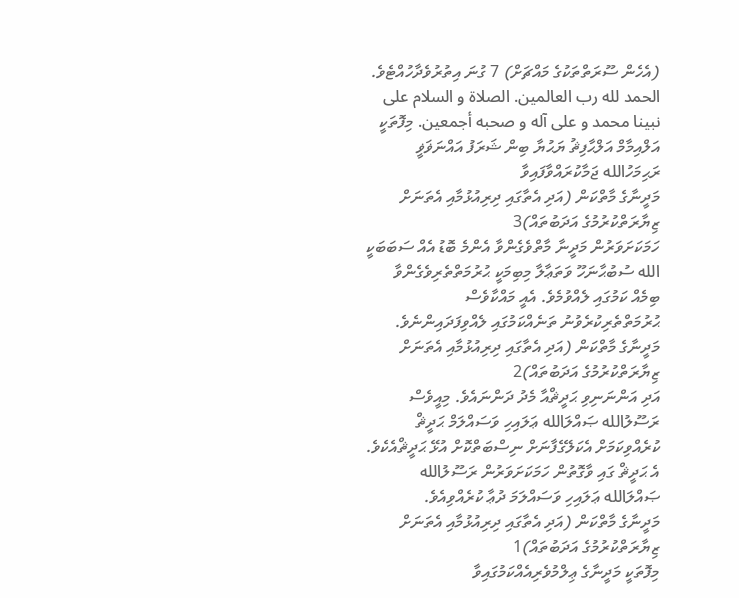(އެހެން ސޫރަތްތަކުގެ މައްޗަށް) 7 ގުނަ އިތުރުވެދާހުއްޓެވެ.
الحمد لله رب العالمين. الصلاة و السلام على نبينا محمد و على آله و صحبه أجمعين. މިފޮތަކީ އަލްއިމާމް އަލްޙާފިޘު ޔަޙުޔާ ބިން ޝަރަފު އައްނަޥަޥީ ރަޙިމަހުالله ޖަމާކުރައްވާފައިވާ
މަދީނާގެ މާތްކަން (އަދި އެތާގައި ދިރިއުޅުމާއި އެތަނަށް ޒިޔާރަތްކުރުމުގެ އަދަބުތައް)3
ހަމަކަށަވަރުން މަދީނާ މާތްވެގެންވާ އެންމެ ބޮޑު އެއް ސަބަބަކީ الله ސުބުޙާނަހޫ ވަތަޢާލާ މިބިމަކީ ޙުރުމަތްތެރިވެގެންވާ ބިމެއް ކަމުގައި ލެއްވުމެވެ. އެއީ މައްކާވެސް ޙުރުމަތްތެރިކުރެވުނު ތަނެއްކަމުގައި ލެއްވިފަދައިންނެވެ.
މަދީނާގެ މާތްކަން (އަދި އެތާގައި ދިރިއުޅުމާއި އެތަނަށް ޒިޔާރަތްކުރުމުގެ އަދަބުތައް)2
އަދި އަންނަނިވި ޙަދީޘްއާ މެދު ދަންނައެވެ. މިއީވެސް ރަސޫލުالله ޞައްލަالله ޢަލައިހި ވަސައްލަމް ޙަދީޘް ކުރެއްވިކަމަށް އެކަލޭގެފާނަށް ނިސްބަތްކޮށް އުޅޭ ޙަދީޘްއެކެވެ. އެ ޙަދީޘް ގައި ވާގޮތުން ހަމަކަށަވަރުން ރަސޫލުالله ޞައްލަالله ޢަލައިހި ވަސައްލަމަ ދުޢާ ކުރެއްވިއެވެ.
މަދީނާގެ މާތްކަން (އަދި އެތާގައި ދިރިއުޅުމާއި އެތަނަށް ޒިޔާރަތްކުރުމުގެ އަދަބުތައް)1
މިފޮތަކީ މަދީނާގެ ޢިލްމުވެރިއެއްކަމުގައިވާ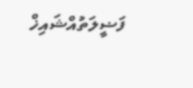ފަޟީލަތުއްޝައިޚް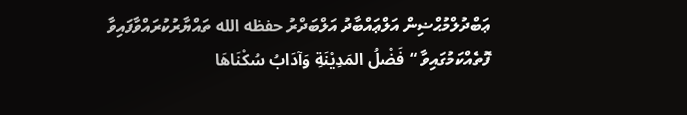ޢަބްދުލްމުޙްޟިން އަލްޢައްބާދު އަލްބަދްރު حفظه الله ތައްޔާރުކުރައްވާފައިވާ ފޮތެއްކަމުގައިވާ “فَضْلُ المَدِيْنَةِ وَآدَابُ سُكْنَاهَا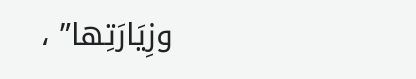وزِيَارَتِها” ،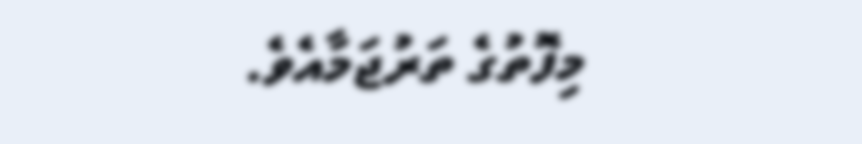މިފޮތުގެ ތަރުޖަމާއެވެ.